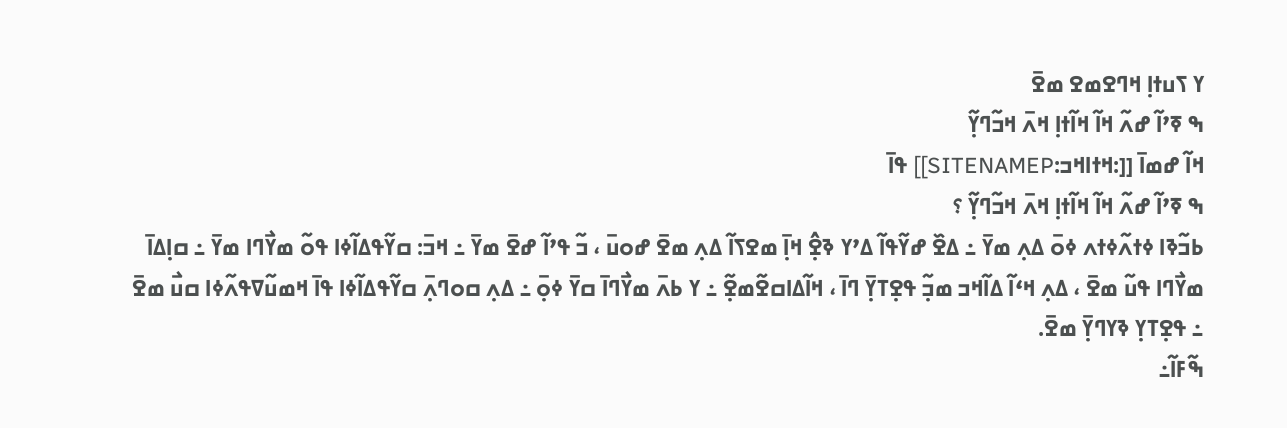ߌ ߖߎߙߊ߲ ߞߣߐߘߐ ߘߐ߫
ߒ ߧߴߊ߬ ߝߍ߬ ߞߊ߬ ߞߊ߬ߙߊ߲ ߞߍ߫ ߞߏ߬ߣߌ߲߬
ߞߊ߬ ߝߘߊ߫ [[:ߞߙߊߞߏ:SITENAMEP]] ߟߊ߫
ߒ ߧߴߊ߬ ߝߍ߬ ߞߊ߬ ߞߊ߬ߙߊ߲ ߞߍ߫ ߞߏ߬ߣߌ߲߬ ؟
ߕߏ߬ߢߊ ߦߙߍ߬ߦߙߍ ߦߋ߫ ߡߍ߲ ߘߌ߫ ߸ ߡߐ߰ ߝߌ߬ߟߊ߬ ߡߴߌ ߢߐ߲߮ ߞߊ߲߫ ߘߐߖߊ߬ ߡߍ߲ ߘߐ߫ ߝߋߎ߫ ، ߏ߬ ߟߴߊ߬ ߝߐ߫ ߘߌ߫ ߸ ߞߏ߫: ߛߌ߬ߟߡߊ߬ߦߊ ߟߋ߬ ߘߌ߯ߣߊ ߘߌ߫ ߸ ߛߊ߲ߡߊ߫ ߘߌ߯ߣߊ ߟߎ߬ ߘߐ߫ ، ߡߍ߲ ߞߵߊ߬ ߡߊ߬ߞߏ ߘߏ߲߬ ߟߐ߲ߠߌ߲߫ ߣߊ߫ ، ߞߊ߬ߡߊߛߐ߬ߘߐ߲߬ ߸ ߌ ߕߍ߫ ߘߌ߯ߣߊ߫ ߛߌ߫ ߦߋ߲߫ ߸ ߡߍ߲ ߛߋߣߍ߲߫ ߛߌ߬ߟߡߊ߬ߦߊ ߟߊ߫ ߞߘߎ߬ߜߟߍ߬ߦߊ ߛߎ߯ ߘߐ߫ ߸ ߟߐ߲ߠߌ߲ ߢߌߣߌ߲߫ ߘߐ߫.
ߒ߬ߓߊ߬߸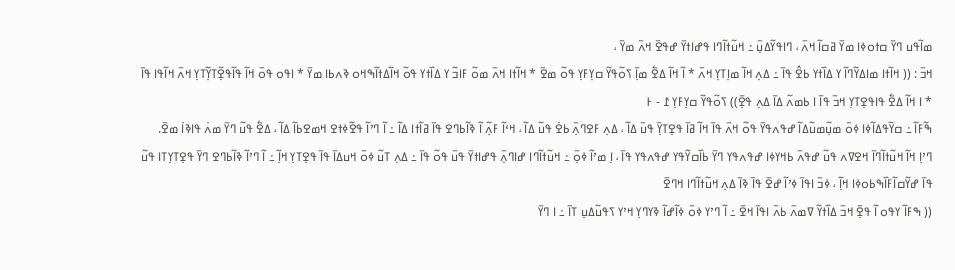ߘߊ߬ߟߎ ߣߌ߫ ߛߙߋߦߊ ߘߌ߫ ߥߛߊ߬ ߞߍ߫ ، ߣߊߟߌ߬ߡߎ߲߫ ߸ ߞߎ߬ߙߊ߬ߣߊ ߟߝߊߙߌ߫ ߝߟߐ߫ ߞߍ߫ ߘߌ߫ ،
ߞߏ߫ : (( ߞߊ߬ߙߊ ߘߊߡߌ߬ߣߊ߬ ߌ ߡߊ߰ߙߌ ߕߐ߮ ߟߊ߫ ߸ ߡߍ߲ ߞߊ߬ ߘߊ߲ߠߌ߲ ߞߍ߫ * ߊ߬ ߞߊ߬ ߡߐ߱ ߘߊ߲߫ ߖߋ߬ߟߌ߬ ߛߌ߲ߓߌ߲ ߟߋ߬ ߘߐ߫ * ߞߊ߬ߙߊ ߞߍ߫ ߘߋ߬ ߓߊߏ߬ ߌ ߡߊ߰ߙߌ ߟߋ߬ ߞߊ߬ߡߙߊ߬ߒߞߋ ߢߍߕߊ ߘߌ߫ * ߊߟߋ ߟߋ߫ ߞߊ߬ ߟߊ߬ߟߐ߲߬ߠߌ߲߬ߠߌ߲ ߞߍ߫ ߞߊ߬ߟߊ ߟߊ߫ * ߊ ߞߊ߬ ߡߐ߱ ߟߊߟߐ߲ߠߌ߲ ߞߏ߫ ߟߊ߫ ߊ ߕߘߍ߬ ߡߊ߫ ߡߍ߲ ߟߐ߲߫)) ߖߋ߬ߟߌ߬ ߛߌ߲ߓߌ߲ ߁ - ߅
ߒ߬ߓߊ߬ ߸ ߛߌ߬ߟߡߊ߬ߦߊ ߦߋ߫ ߘߎ߲߬ߘߎ߬ߡߊ߬ ߝߟߍߟߌ߫ ߟߋ߬ ߞߍ߫ ߟߊ߫ ߞߊ߬ ߥߊ߫ ߟߐ߲ߠߌ߲߫ ߟߎ߫ ߡߊ߬ ، ߡߍ߲ ߓߐߣߍ߲߫ ߕߐ߭ ߟߎ߬ ߡߊ߬ ، ߞߵߊ߬ ߓߍ߲߬ ߊ߬ ߢߊ߬ߕߣߐ ߟߊ߫ ߥߊ߬ߙߊ ߡߊ߬ ߸ ߊ߬ ߣߴߊ߬ ߟߐ߬ߦߙߐ ߞߘߐߕߊ߬ ߡߊ߬ ، ߡߐ߱ ߟߎ߬ ߣߌ߫ ߘߍ߭ ߟߊߢߊ߭ ߘߐ߫.
ߣߴߊ߲ ߞߊ߬ ߞߎ߬ߙߊ߬ߣߊ߫ ߞߐߜߍ ߟߎ߬ ߝߟߍ߫ ߕߞߌߦߊ ߝߟߍߟߌ ߣߌ߫ ߕߊ߰ߛߌ߬ߟߌ ߝߟߍߟߌ ߟߊ߫ ، ߊ߲ ߘߴߊ߬ ߦߋ߲߫ ߸ ߞߎ߬ߙߊ߬ߣߊ ߝߊߣߍ߲߫ ߟߝߊߙߌ߫ ߟߎ߫ ߟߋ߬ ߟߊ߫ ߸ ߡߍ߲ ߠߎ߬ ߦߋ߫ ߞߎߡߊ߫ ߟߊ߫ ߟߐ߲ߠߌ߲ ߞߊ߲߬ ߸ ߊ߬ ߣߴߊ߬ ߢߊ߬ߕߣߐ ߣߌ߫ ߟߐ߲ߠߌ߲ߠߊ ߟߎ߬ ߟߊ߫ ߝߌ߬ߛߊ߬ߓߊ߰ߒߕߋߦߊ ߞߊ߲߬ ، ߦߏ߫ ߊߟߊ߫ ߦߴߊ߬ ߝߐ߫ ߟߊ߫ ߢߊ߫ ߡߍ߲ ߞߎ߬ߙߊ߬ߣߊ ߞߣߐ߫
(( ߒߓߊ߬ ߌߟߋ ߊ߬ ߟߐ߲߫ ߞߏ߫ ߡߊ߰ߙߌ߬ ߜߘߍ߫ ߕߍ߫ ߊߟߊ߫ ߞߐ߫ ߸ ߊ߬ ߣߴߌ ߦߋ߫ ߦߊ߬ߝߊ߬ ߢߌߣߌ߲ ߞߴߌ ߖߟߎ߬ߡߎ߲ ߠߊ߫ ߸ ߊ ߣߌ߫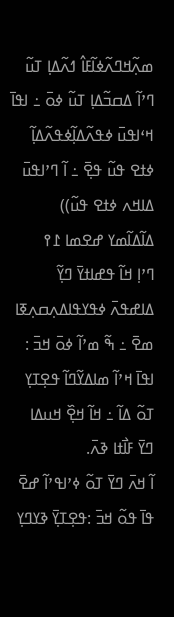ߘߍ߲߬ߞߣߍ߬ߦߊ߬ߓߊ߮ ߗߍ߬ߡߊ߲ ߠߎ߬ ߣߴߊ߬ ߡߛߏ߬ߡߊ߲ ߠߎ߬ ߦߋ߫ ߸ ߊߟߊ߫ ߞߵߊߟߎ߫ ߦߟߍ߬ߡߊ߲߬ߦߟߍ߬ߡߊ߲߬ ߦߙߐ ߟߎ߬ ߟߐ߲߫ ߸ ߊ߬ ߣߴߊߟߎ߫ ߡߊߞߍ ߦߙߐ ߟߎ߬)) ߡߊ߬ߡߊ߬ߘߌ ߝߐߘߊ ߁߉
ߣߴߊ߲ ߞߊ߬ ߟߝߊߙߌ߫ ߣߌ߲߬ ߡߊߝߟߍ߫ ߦߟߌߟߊߡߍ߲ߛߍ߲ߧߊ ߘߐ߫ ߸ ߒ߬ ߘߴߊ߬ ߦߋ߫ ߞߏ߫ : ߊߟߊ߫ ߞߴߊ߬ ߘߊߡߌ߬ߣߊ߬ ߟߐ߲ߠߌ߲ ߠߋ߬ ߡߊ߬ ߸ ߞߊ߬ ߞߐ߲߰ ߞߎߡߊ ߣߌ߫ ߓߊ߯ߙߊ ߢߍ߫.
ߊ߬ ߞߍ߫ ߣߌ߫ ߠߋ߬ ߦߴߊߟߴߊ߬ ߝߐ߫ ߟߊ߫ ߟߋ߬ ߞߏ߫ :ߟߐ߲ߠߌ߲߫ ߢߌߣߌ߲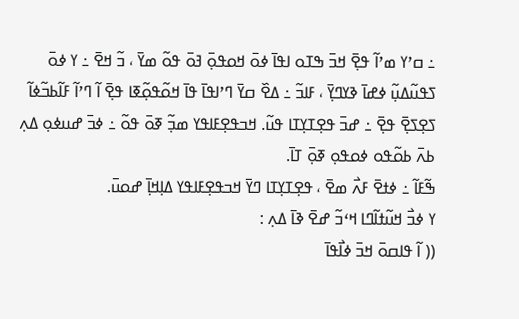߸ ߛߴߌ ߘߴߊ߬ ߟߐ߲߫ ߞߏ߫ ߒߠߋ ߊߟߊ߫ ߦߋ߫ ߞߋߟߋ߲߫ ߔߋ߫ ߟߋ߬ ߘߌ߫ ، ߏ߬ ߞߐ߫ ߸ ߌ ߦߋ߫ ߖߟߎ߬ߡߎ߲߬ ߦߝߊ߫ ߢߌߣߌ߲߫ ، ߓߊߏ߬ ߸ ߡߐ߰ ߛߌ߫ ߣߴߊߟߊ߫ ߟߊ߫ ߞߋ߬ߟߋ߲߬ߧߊ ߟߐ߲߫ ߊ߬ ߣߴߊ߬ ߓߊ߬ߕߏ߬ߦߊ߬ ߖߐ߲ߖߐ߲߫ ߟߐ߲߫ ߸ ߝߏ߫ ߟߐ߲ߠߌ߲ߠߊ ߟߎ߬. ߞߏߟߐ߲ߓߊߟߌ ߘߏ߲߬ ߧߋ߫ ߟߋ߬ ߸ ߦߏ߫ ߝߎߦߋ߲ ߡߍ߲ ߕߍ߫ ߕߋ߬ߟߋ ߦߋߟߋ߲ ߧߋ߲߫ ߠߊ߫.
ߒ߬ߓߊ߬ ߸ ߦߙߐ߫ ߓߍ߯ ߘߐ߫ ، ߟߐ߲ߠߌ߲ߠߊ ߣߌ߫ ߞߏߟߐ߲ߓߊߟߌ ߡߊ߲ߞߊ߲߫ ߝߋߎ߫.
ߌ ߦߏ߯ ߞߎ߬ߙߊ߬ߣߊ ߞߵߏ߬ ߝߐ߫ ߢߊ߫ ߡߍ߲ :
(( ߊ߬ ߟߊߛߋ߫ ߞߏ߫ ߦߊ߯ߟߊ߫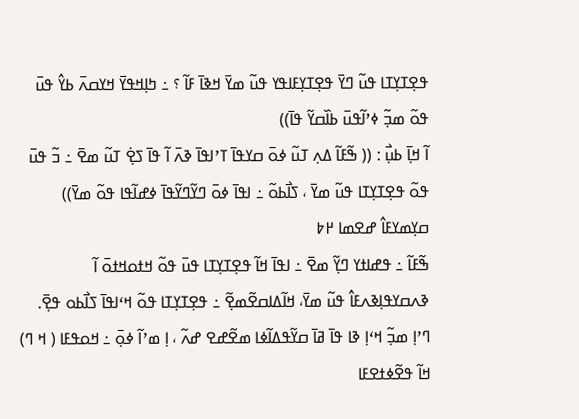ߟߐ߲ߠߌ߲ߠߊ ߟߎ߬ ߣߌ߫ ߟߐ߲ߠߌ߲ߓߊߟߌ ߟߎ߬ ߘߌ߫ ߞߢߊ߫ ߓߊ߬ ؟ ߸ ߤߊ߲ߞߟߌ߫ ߞߌߛߍ߫ ߕߌ߮ ߟߎ߫ ߟߋ߬ ߘߏ߲߬ ߦߴߊ߬ߟߎ߫ ߕߊ߰ߛߌ߬ ߟߊ߫))
ߊ߬ ߞߊ߲߫ ߕߎ߲߯ : (( ߒ߬ߓߊ߬ ߡߍ߲ ߠߎ߬ ߦߋ߫ ߛߌߟߊ߫ ߠߴߊߟߊ߫ ߢߍ߫ ߊ߬ ߟߊ߫ ߖߐ߲߭ ߠߎ߬ ߘߐ߫ ߸ ߏ߬ ߟߎ߫ ߟߋ߬ ߟߐ߲ߠߌ߲ߠߊ ߟߎ߬ ߘߌ߫ ، ߖߊ߯ߕߋ߬ ߸ ߊߟߊ߫ ߦߋ߫ ߣߌ߬ߣߌ߬ߟߊ߫ ߦߝߊ߬ߟߊ ߟߋ߬ ߘߌ߫)) ߛߌ߲ߘߌߓߊ߮ ߝߐߘߊ ߂߈
ߒ߬ߓߊ߬ ߸ ߟߝߊߙߌ ߣߌ߲߬ ߘߐ߫ ߸ ߊߟߊ߫ ߞߊ߬ ߟߐ߲ߠߌ߲ߠߊ ߟߎ߫ ߟߋ߬ ߞߙߋߞߙߋ߫ ߊ߬ ߢߍߛߌߟߊ߲ߢߍߓߊ߮ ߟߎ߬ ߘߌ߫، ߞߊ߬ߡߊߛߐ߬ߘߐ߲߬ ߸ ߟߐ߲ߠߌ߲ߠߊ ߟߋ߬ ߞߵߊߟߊ߫ ߖߊ߯ߕߋ ߟߐ߲߫.
ߣߴߊ߲ ߘߏ߲߬ ߞߵߊ߲ ߢߊ ߟߊ߫ ߥߊ߫ ߛߌ߬ߟߡߊ߬ߦߊ ߘߐ߬ߝߐ ߝߍ߬ ، ߊ߲ ߘߴߊ߬ ߦߋ߲߫ ߸ ߞߋߟߓߊ ( ߞ ߣ) ߞߊ߬ ߟߐ߬ߦߙߐߓߊ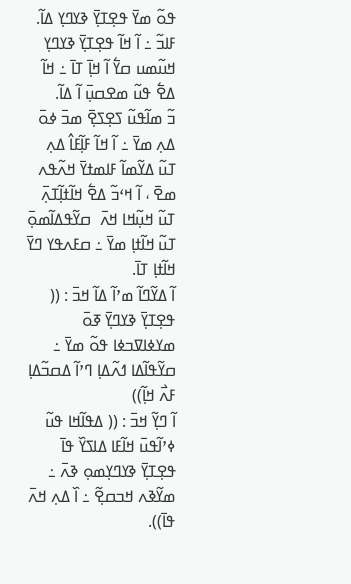ߟߋ߬ ߘߌ߫ ߟߐ߲ߠߌ߲߫ ߢߌߣߌ߲ ߡߊ߬. ߓߊߏ߬ ߸ ߊ߬ ߞߊ߬ ߟߐ߲ߠߌ߲߫ ߢߌߣߌ߲ ߞߎ߬ߘߎ ߛߌ߱ ߊ߬ ߞߊ߲߫ ߠߊ߫ ߸ ߞߊ߬ ߡߐ߱ ߟߎ߬ ߘߐߛߎ߲߫ ߊ߬ ߡߊ߬.
ߏ߬ ߘߊ߬ߟߎ߬ ߖߐ߲ߖߐ߲߫ ߘߏ߫ ߦߋ߫ ߡߍ߲ ߘߌ߫ ߸ ߊ߬ ߞߊ߬ ߓߊ߲߬ߓߊ߮ ߡߍ߲ ߠߎ߬ ߡߌ߬ߘߊ߬ ߓߊߘߙߌ߫ ߞߍ߬ߟߍ ߘߐ߫ ، ߊ߬ ߞߵߏ߬ ߡߐ߱ ߞߊ߬ߙߊ߲߬ߠߍ߲߫ ߠߎ߬ ߞߎ߲߬ߞߊ ߞߍ߫  ߛߌ߬ߟߡߊ߬ߘߋ߲߫ ߠߎ߬ ߞߊ߬ߙߊ߲ ߘߌ߫ ߸ ߛߓߍߟߌ ߣߌ߫ ߞߊ߬ߙߊ߲ ߠߊ߫.
ߊ߬ ߡߌ߬ߣߊ߬ ߘߴߊ߬ ߡߊ߬ ߞߏ߫ : (( ߟߐ߲ߠߌ߲߫ ߢߌߣߌ߲߫ ߧߋ߫ ߘߌߦߊߜߏߦߊ ߟߋ߬ ߘߌ߫ ߸ ߛߌ߬ߟߊ߬ߡߊ ߗߍ߬ߡߊ߲ ߣߴߊ߬ ߡߛߏ߬ߡߊ߲ ߓߍ߯ ߞߊ߲߬))
ߊ߬ ߣߌ߲߬ ߞߏ߫ : (( ߡߟߊ߬ߞߊ ߟߎ߬ ߦߴߊ߬ߟߎ߫ ߞߊ߬ߓߊ ߡߊߖߌ߰ ߟߊ߫ ߟߐ߲ߠߌ߲߫ ߢߌߣߌ߲ߘߋ߲ ߢߍ߫ ߸ ߘߌ߬ߢߍ ߞߏߛߐ߲߬ ߸ ߊ߰ ߡߍ߲ ߞߍ߫ ߟߊ߫)).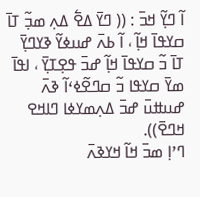ߊ߬ ߣߌ߲߬ ߞߏ߫ : (( ߣߌ߫ ߡߐ߱ ߡߍ߲ ߘߏ߲߬ ߠߊ߫ ߛߌߟߊ߫ ߞߊ߲߬ ، ߊ߬ ߕߍ߫ ߝߎߦߌ߬ ߢߌߣߌ߲߫ ߠߊ߫ ߏ߬ ߛߌߟߊ߫ ߞߊ߲߬ ߝߏ߫ ߟߐ߲ߠߌ߲߫ ، ߊߟߊ߫ ߘߌ߫ ߛߌߟߊ ߏ߬ ߛߣߐ߬ߦߵߊ߬ ߢߍ߫ ߝߎߚߎ߫ ߝߏ߫ ߡߍ߲ߘߌߦߊ ߣߊߞߐ ߞߣߐ߫)).
ߣߴߊ߲ ߘߏ߫ ߞߊ߬ ߞߌߢߍ߫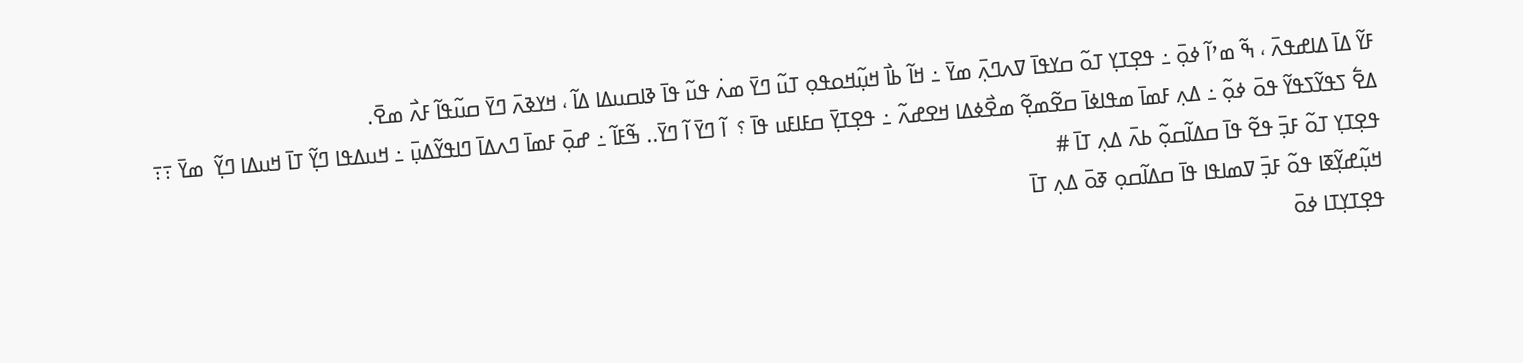ߓߌ߬ ߡߊ߫ ߡߊߝߟߍ߫ ، ߒ߬ ߘߴߊ߬ ߦߋ߲߫ ߸ ߟߐ߲ߠߌ߲ ߠߋ߬ ߛߌߟߊ߫ ߜߍߣߍ߲߫ ߘߌ߫ ߸ ߞߊ߬ ߕߊ߯ ߞߎ߲߬ߞߋߟߋ߲ ߠߎ߬ ߣߌ߫ ߘߍ߭ ߟߎ߬ ߟߊ߫ ߢߊߛߎߡߊ ߡߊ߬ ، ߞߌߢߍ߫ ߣߌ߫ ߛߎ߬ߟߊ߬ ߓߍ߯ ߘߐ߫.
ߡߐ߱ ߖߟߌ߬ߖߟߌ߬ ߟߋ߫ ߦߋ߲߬ ߸ ߡߍ߲ ߓߘߊ߫ ߘߟߊߦߊ߫ ߛߐ߬ߘߐ߲߬ ߘߐ߯ߦߡߊ ߞߐߝߍ߬ ߸ ߟߐ߲ߠߌ߲߫ ߛߓߊߓߎ ߟߊ߫ ؟  ߊ߬ ߣߌ߫ ߊ߬ ߣߌ߫.. ߒ߬ߓߊ߬ ߸ ߝߋ߲߫ ߓߘߊ߫ ߣߍߡߊ߫ ߣߊߟߌ߬ߡߎ߲߫ ߸ ߞߎߡߟߊ ߣߌ߲߬ ߠߊ߫ ߞߎߡߊ ߣߌ߲߬  ߘߌ߫ ߹߹
ߟߐ߲ߠߌ߲ ߠߋ߬ ߓߏ߲߫ ߟߐ߬ ߟߊ߫ ߛߡߊ߬ߛߋ߲߬ ߕߍ߫ ߡߍ߲ ߠߊ߫ #
ߞߎ߲߬ߝߌ߲߬ߧߊ ߟߋ߬ ߓߏ߲߫ ߜߘߊߟߊ ߟߊ߫ ߛߡߊ߬ߛߋ߲ ߧߋ߫ ߡߍ߲ ߠߊ߫
ߟߐ߲ߠߌ߲ߠߊ ߦߋ߫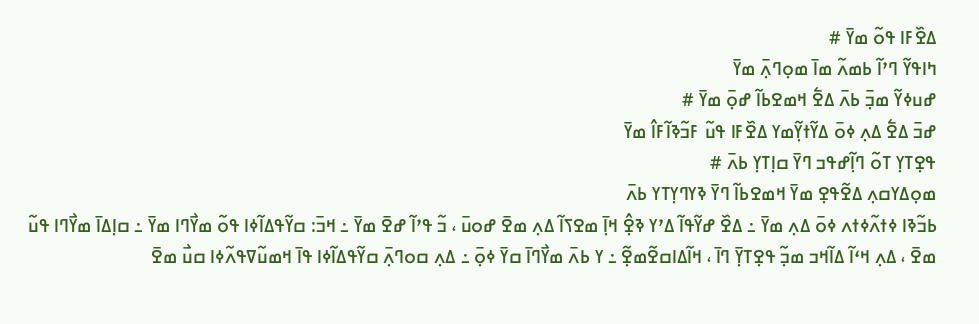ߡߐ߰ߓߊ ߟߋ߬ ߘߌ߫ #
ߤߊߟߌ߬ ߣߴߊ߬ ߕߘߍ߬ ߘߊ߫ ߘߋ߲ߣߍ߲߫ ߘߌ߫
ߝߎߦߌ߬ ߘߏ߲߫ ߕߍ߫ ߡߐ߱ ߞߘߐߕߊ߬ ߝߋ߲߫ ߘߌ߫ #
ߝߏ߫ ߡߐ߱ ߡߍ߲ ߦߋ߫ ߡߌ߬ߙߌ߲߬ߘߌ ߡߐ߰ߓߊ ߟߎ߬ ߓߏ߬ߢߊ߬ߓߊ߮ ߘߌ߫
ߟߐ߲ߠߌ߲ ߠߋ߬ ߣߊ߲߬ߝߟߏ ߣߌ߫ ߛߊ߲ߠߌ߲ ߕߍ߫ #
ߘߋ߲ߡߌߛߍ߲ ߡߐ߬ߟߐ߲ ߘߌ߫ ߞߘߐߕߊ߬ ߣߌ߫ ߢߌߣߌ߲ߠߌ ߕߍ߫
ߕߏ߬ߢߊ ߦߙߍ߬ߦߙߍ ߦߋ߫ ߡߍ߲ ߘߌ߫ ߸ ߡߐ߰ ߝߌ߬ߟߊ߬ ߡߴߌ ߢߐ߲߮ ߞߊ߲߫ ߘߐߖߊ߬ ߡߍ߲ ߘߐ߫ ߝߋߎ߫ ، ߏ߬ ߟߴߊ߬ ߝߐ߫ ߘߌ߫ ߸ ߞߏ߫: ߛߌ߬ߟߡߊ߬ߦߊ ߟߋ߬ ߘߌ߯ߣߊ ߘߌ߫ ߸ ߛߊ߲ߡߊ߫ ߘߌ߯ߣߊ ߟߎ߬ ߘߐ߫ ، ߡߍ߲ ߞߵߊ߬ ߡߊ߬ߞߏ ߘߏ߲߬ ߟߐ߲ߠߌ߲߫ ߣߊ߫ ، ߞߊ߬ߡߊߛߐ߬ߘߐ߲߬ ߸ ߌ ߕߍ߫ ߘߌ߯ߣߊ߫ ߛߌ߫ ߦߋ߲߫ ߸ ߡߍ߲ ߛߋߣߍ߲߫ ߛߌ߬ߟߡߊ߬ߦߊ ߟߊ߫ ߞߘߎ߬ߜߟߍ߬ߦߊ ߛߎ߯ ߘߐ߫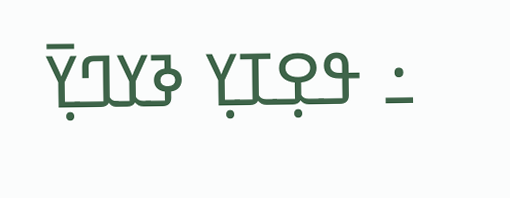߸ ߟߐ߲ߠߌ߲ ߢߌߣߌ߲߫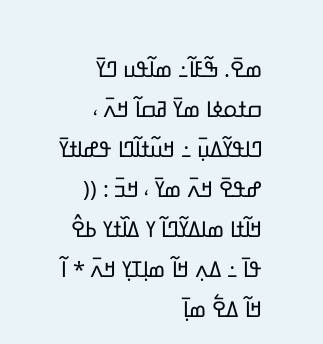ߘߐ߫. ߒ߬ߓߊ߬߸ ߘߊ߬ߟߎ ߣߌ߫ ߛߙߋߦߊ ߘߌ߫ ߥߛߊ߬ ߞߍ߫ ، ߣߊߟߌ߬ߡߎ߲߫ ߸ ߞߎ߬ߙߊ߬ߣߊ ߟߝߊߙߌ߫ ߝߟߐ߫ ߞߍ߫ ߘߌ߫ ، ߞߏ߫ : (( ߞߊ߬ߙߊ ߘߊߡߌ߬ߣߊ߬ ߌ ߡߊ߰ߙߌ ߕߐ߮ ߟߊ߫ ߸ ߡߍ߲ ߞߊ߬ ߘߊ߲ߠߌ߲ ߞߍ߫ * ߊ߬ ߞߊ߬ ߡߐ߱ ߘߊ߲߫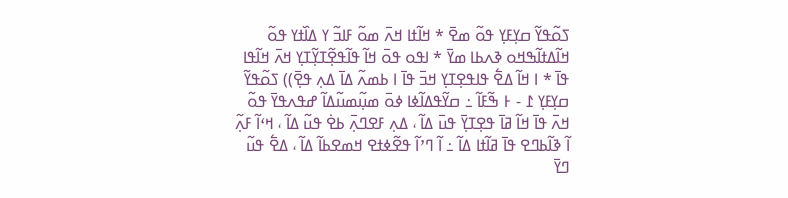ߖߋ߬ߟߌ߬ ߛߌ߲ߓߌ߲ ߟߋ߬ ߘߐ߫ * ߞߊ߬ߙߊ ߞߍ߫ ߘߋ߬ ߓߊߏ߬ ߌ ߡߊ߰ߙߌ ߟߋ߬ ߞߊ߬ߡߙߊ߬ߒߞߋ ߢߍߕߊ ߘߌ߫ * ߊߟߋ ߟߋ߫ ߞߊ߬ ߟߊ߬ߟߐ߲߬ߠߌ߲߬ߠߌ߲ ߞߍ߫ ߞߊ߬ߟߊ ߟߊ߫ * ߊ ߞߊ߬ ߡߐ߱ ߟߊߟߐ߲ߠߌ߲ ߞߏ߫ ߟߊ߫ ߊ ߕߘߍ߬ ߡߊ߫ ߡߍ߲ ߟߐ߲߫)) ߖߋ߬ߟߌ߬ ߛߌ߲ߓߌ߲ ߁ - ߅ ߒ߬ߓߊ߬ ߸ ߛߌ߬ߟߡߊ߬ߦߊ ߦߋ߫ ߘߎ߲߬ߘߎ߬ߡߊ߬ ߝߟߍߟߌ߫ ߟߋ߬ ߞߍ߫ ߟߊ߫ ߞߊ߬ ߥߊ߫ ߟߐ߲ߠߌ߲߫ ߟߎ߫ ߡߊ߬ ، ߡߍ߲ ߓߐߣߍ߲߫ ߕߐ߭ ߟߎ߬ ߡߊ߬ ، ߞߵߊ߬ ߓߍ߲߬ ߊ߬ ߢߊ߬ߕߣߐ ߟߊ߫ ߥߊ߬ߙߊ ߡߊ߬ ߸ ߊ߬ ߣߴߊ߬ ߟߐ߬ߦߙߐ ߞߘߐߕߊ߬ ߡߊ߬ ، ߡߐ߱ ߟߎ߬ ߣߌ߫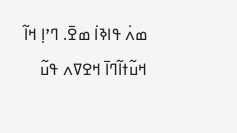ߘߍ߭ ߟߊߢߊ߭ ߘߐ߫. ߣߴߊ߲ ߞߊ߬ ߞߎ߬ߙߊ߬ߣߊ߫ ߞߐߜߍ ߟߎ߬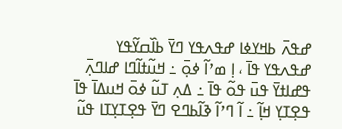ߝߟߍ߫ ߕߞߌߦߊ ߝߟߍߟߌ ߣߌ߫ ߕߊ߰ߛߌ߬ߟߌ ߝߟߍߟߌ ߟߊ߫ ، ߊ߲ ߘߴߊ߬ ߦߋ߲߫ ߸ ߞߎ߬ߙߊ߬ߣߊ ߝߊߣߍ߲߫ ߟߝߊߙߌ߫ ߟߎ߫ ߟߋ߬ ߟߊ߫ ߸ ߡߍ߲ ߠߎ߬ ߦߋ߫ ߞߎߡߊ߫ ߟߊ߫ ߟߐ߲ߠߌ߲ ߞߊ߲߬ ߸ ߊ߬ ߣߴߊ߬ ߢߊ߬ߕߣߐ ߣߌ߫ ߟߐ߲ߠߌ߲ߠߊ ߟߎ߬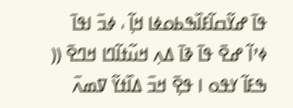ߟߊ߫ ߝߌ߬ߛߊ߬ߓߊ߰ߒߕߋߦߊ ߞߊ߲߬ ، ߦߏ߫ ߊߟߊ߫ ߦߴߊ߬ ߝߐ߫ ߟߊ߫ ߢߊ߫ ߡߍ߲ ߞߎ߬ߙߊ߬ߣߊ ߞߣߐ߫ (( ߒߓߊ߬ ߌߟߋ ߊ ߟߐ߲߫ ߞߏ߫ ߡߊ߰ߙߌ߬ ߜߘߍ߫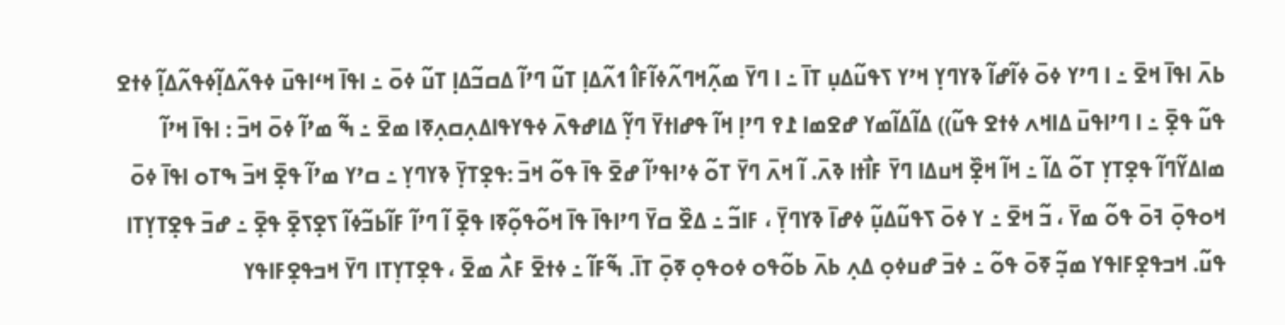ߕߍ߫ ߊߟߊ߫ ߞߐ߫ ߸ ߊ ߣߴߌ ߦߋ߫ ߦߊ߬ߝߊ߬ ߢߌߣߌ߲ ߞߴߌ ߖߟߎ߬ߡߎ߲ ߠߊ߫ ߸ ߊ ߣߌ߫ ߘߍ߲߬ߞߣߍ߬ߦߊ߬ߓߊ߮ ߗߍ߬ߡߊ߲ ߠߎ߬ ߣߴߊ߬ ߡߛߏ߬ߡߊ߲ ߠߎ߬ ߦߋ߫ ߸ ߊߟߊ߫ ߞߵߊߟߎ߫ ߦߟߍ߬ߡߊ߲߬ߦߟߍ߬ߡߊ߲߬ ߦߙߐ ߟߎ߬ ߟߐ߲߫ ߸ ߊ ߣߴߊߟߎ߫ ߡߊߞߍ ߦߙߐ ߟߎ߬)) ߡߊ߬ߡߊ߬ߘߌ ߝߐߘߊ ߁߉ ߣߴߊ߲ ߞߊ߬ ߟߝߊߙߌ߫ ߣߌ߲߬ ߡߊߝߟߍ߫ ߦߟߌߟߊߡߍ߲ߛߍ߲ߧߊ ߘߐ߫ ߸ ߒ߬ ߘߴߊ߬ ߦߋ߫ ߞߏ߫ : ߊߟߊ߫ ߞߴߊ߬ ߘߊߡߌ߬ߣߊ߬ ߟߐ߲ߠߌ߲ ߠߋ߬ ߡߊ߬ ߸ ߞߊ߬ ߞߐ߲߰ ߞߎߡߊ ߣߌ߫ ߓߊ߯ߙߊ ߢߍ߫. ߊ߬ ߞߍ߫ ߣߌ߫ ߠߋ߬ ߦߴߊߟߴߊ߬ ߝߐ߫ ߟߊ߫ ߟߋ߬ ߞߏ߫ :ߟߐ߲ߠߌ߲߫ ߢߌߣߌ߲ ߸ ߛߴߌ ߘߴߊ߬ ߟߐ߲߫ ߞߏ߫ ߒߠߋ ߊߟߊ߫ ߦߋ߫ ߞߋߟߋ߲߫ ߔߋ߫ ߟߋ߬ ߘߌ߫ ، ߏ߬ ߞߐ߫ ߸ ߌ ߦߋ߫ ߖߟߎ߬ߡߎ߲߬ ߦߝߊ߫ ߢߌߣߌ߲߫ ، ߓߊߏ߬ ߸ ߡߐ߰ ߛߌ߫ ߣߴߊߟߊ߫ ߟߊ߫ ߞߋ߬ߟߋ߲߬ߧߊ ߟߐ߲߫ ߊ߬ ߣߴߊ߬ ߓߊ߬ߕߏ߬ߦߊ߬ ߖߐ߲ߖߐ߲߫ ߟߐ߲߫ ߸ ߝߏ߫ ߟߐ߲ߠߌ߲ߠߊ ߟߎ߬. ߞߏߟߐ߲ߓߊߟߌ ߘߏ߲߬ ߧߋ߫ ߟߋ߬ ߸ ߦߏ߫ ߝߎߦߋ߲ ߡߍ߲ ߕߍ߫ ߕߋ߬ߟߋ ߦߋߟߋ߲ ߧߋ߲߫ ߠߊ߫. ߒ߬ߓߊ߬ ߸ ߦߙߐ߫ ߓߍ߯ ߘߐ߫ ، ߟߐ߲ߠߌ߲ߠߊ ߣߌ߫ ߞߏߟߐ߲ߓߊߟߌ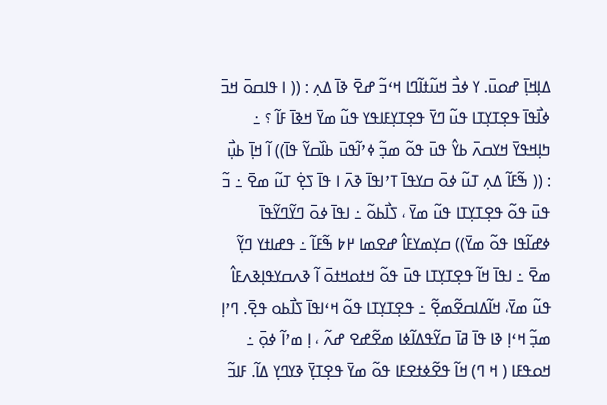ߡߊ߲ߞߊ߲߫ ߝߋߎ߫. ߌ ߦߏ߯ ߞߎ߬ߙߊ߬ߣߊ ߞߵߏ߬ ߝߐ߫ ߢߊ߫ ߡߍ߲ : (( ߊ ߟߊߛߋ߫ ߞߏ߫ ߦߊ߯ߟߊ߫ ߟߐ߲ߠߌ߲ߠߊ ߟߎ߬ ߣߌ߫ ߟߐ߲ߠߌ߲ߓߊߟߌ ߟߎ߬ ߘߌ߫ ߞߢߊ߫ ߓߊ߬ ؟ ߸ ߤߊ߲ߞߟߌ߫ ߞߌߛߍ߫ ߕߌ߮ ߟߎ߫ ߟߋ߬ ߘߏ߲߬ ߦߴߊ߬ߟߎ߫ ߕߊ߰ߛߌ߬ ߟߊ߫)) ߊ߬ ߞߊ߲߫ ߕߎ߲߯ : (( ߒ߬ߓߊ߬ ߡߍ߲ ߠߎ߬ ߦߋ߫ ߛߌߟߊ߫ ߠߴߊߟߊ߫ ߢߍ߫ ߊ ߟߊ߫ ߖߐ߲߭ ߠߎ߬ ߘߐ߫ ߸ ߏ߬ ߟߎ߫ ߟߋ߬ ߟߐ߲ߠߌ߲ߠߊ ߟߎ߬ ߘߌ߫ ، ߖߊ߯ߕߋ߬ ߸ ߊߟߊ߫ ߦߋ߫ ߣߌ߬ߣߌ߬ߟߊ߫ ߦߝߊ߬ߟߊ ߟߋ߬ ߘߌ߫)) ߛߌ߲ߘߌߓߊ߮ ߝߐߘߊ ߂߈ ߒ߬ߓߊ߬ ߸ ߟߝߊߙߌ ߣߌ߲߬ ߘߐ߫ ߸ ߊߟߊ߫ ߞߊ߬ ߟߐ߲ߠߌ߲ߠߊ ߟߎ߫ ߟߋ߬ ߞߙߋߞߙߋ߫ ߊ߬ ߢߍߛߌߟߊ߲ߢߍߓߊ߮ ߟߎ߬ ߘߌ߫، ߞߊ߬ߡߊߛߐ߬ߘߐ߲߬ ߸ ߟߐ߲ߠߌ߲ߠߊ ߟߋ߬ ߞߵߊߟߊ߫ ߖߊ߯ߕߋ ߟߐ߲߫. ߣߴߊ߲ ߘߏ߲߬ ߞߵߊ߲ ߢߊ ߟߊ߫ ߥߊ߫ ߛߌ߬ߟߡߊ߬ߦߊ ߘߐ߬ߝߐ ߝߍ߬ ، ߊ߲ ߘߴߊ߬ ߦߋ߲߫ ߸ ߞߋߟߓߊ ( ߞ ߣ) ߞߊ߬ ߟߐ߬ߦߙߐߓߊ ߟߋ߬ ߘߌ߫ ߟߐ߲ߠߌ߲߫ ߢߌߣߌ߲ ߡߊ߬. ߓߊߏ߬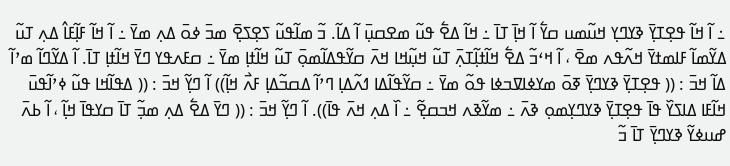߸ ߊ߬ ߞߊ߬ ߟߐ߲ߠߌ߲߫ ߢߌߣߌ߲ ߞߎ߬ߘߎ ߛߌ߱ ߊ߬ ߞߊ߲߫ ߠߊ߫ ߸ ߞߊ߬ ߡߐ߱ ߟߎ߬ ߘߐߛߎ߲߫ ߊ߬ ߡߊ߬. ߏ߬ ߘߊ߬ߟߎ߬ ߖߐ߲ߖߐ߲߫ ߘߏ߫ ߦߋ߫ ߡߍ߲ ߘߌ߫ ߸ ߊ߬ ߞߊ߬ ߓߊ߲߬ߓߊ߮ ߡߍ߲ ߠߎ߬ ߡߌ߬ߘߊ߬ ߓߊߘߙߌ߫ ߞߍ߬ߟߍ ߘߐ߫ ، ߊ߬ ߞߵߏ߬ ߡߐ߱ ߞߊ߬ߙߊ߲߬ߠߍ߲߫ ߠߎ߬ ߞߎ߲߬ߞߊ ߞߍ߫ ߛߌ߬ߟߡߊ߬ߘߋ߲߫ ߠߎ߬ ߞߊ߬ߙߊ߲ ߘߌ߫ ߸ ߛߓߍߟߌ ߣߌ߫ ߞߊ߬ߙߊ߲ ߠߊ߫. ߊ߬ ߡߌ߬ߣߊ߬ ߘߴߊ߬ ߡߊ߬ ߞߏ߫ : (( ߟߐ߲ߠߌ߲߫ ߢߌߣߌ߲߫ ߧߋ߫ ߘߌߦߊߜߏߦߊ ߟߋ߬ ߘߌ߫ ߸ ߛߌ߬ߟߊ߬ߡߊ ߗߍ߬ߡߊ߲ ߣߴߊ߬ ߡߛߏ߬ߡߊ߲ ߓߍ߯ ߞߊ߲߬)) ߊ߬ ߣߌ߲߬ ߞߏ߫ : (( ߡߟߊ߬ߞߊ ߟߎ߬ ߦߴߊ߬ߟߎ߫ ߞߊ߬ߓߊ ߡߊߖߌ߰ ߟߊ߫ ߟߐ߲ߠߌ߲߫ ߢߌߣߌ߲ߘߋ߲ ߢߍ߫ ߸ ߘߌ߬ߢߍ ߞߏߛߐ߲߬ ߸ ߊ߰ ߡߍ߲ ߞߍ߫ ߟߊ߫)). ߊ߬ ߣߌ߲߬ ߞߏ߫ : (( ߣߌ߫ ߡߐ߱ ߡߍ߲ ߘߏ߲߬ ߠߊ߫ ߛߌߟߊ߫ ߞߊ߲߬ ، ߊ߬ ߕߍ߫ ߝߎߦߌ߬ ߢߌߣߌ߲߫ ߠߊ߫ ߏ߬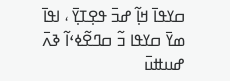ߛߌߟߊ߫ ߞߊ߲߬ ߝߏ߫ ߟߐ߲ߠߌ߲߫ ، ߊߟߊ߫ ߘߌ߫ ߛߌߟߊ ߏ߬ ߛߣߐ߬ߦߵߊ߬ ߢߍ߫ ߝߎߚߎ߫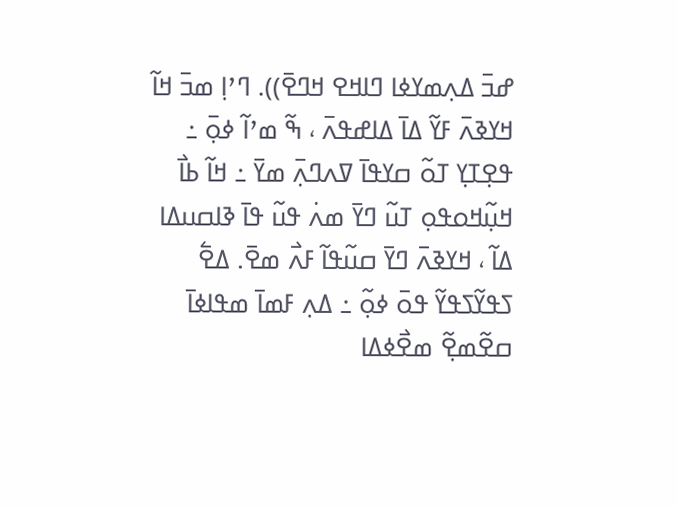ߝߏ߫ ߡߍ߲ߘߌߦߊ ߣߊߞߐ ߞߣߐ߫)). ߣߴߊ߲ ߘߏ߫ ߞߊ߬ ߞߌߢߍ߫ ߓߌ߬ ߡߊ߫ ߡߊߝߟߍ߫ ، ߒ߬ ߘߴߊ߬ ߦߋ߲߫ ߸ ߟߐ߲ߠߌ߲ ߠߋ߬ ߛߌߟߊ߫ ߜߍߣߍ߲߫ ߘߌ߫ ߸ ߞߊ߬ ߕߊ߯ ߞߎ߲߬ߞߋߟߋ߲ ߠߎ߬ ߣߌ߫ ߘߍ߭ ߟߎ߬ ߟߊ߫ ߢߊߛߎߡߊ ߡߊ߬ ، ߞߌߢߍ߫ ߣߌ߫ ߛߎ߬ߟߊ߬ ߓߍ߯ ߘߐ߫. ߡߐ߱ ߖߟߌ߬ߖߟߌ߬ ߟߋ߫ ߦߋ߲߬ ߸ ߡߍ߲ ߓߘߊ߫ ߘߟߊߦߊ߫ ߛߐ߬ߘߐ߲߬ ߘߐ߯ߦߡߊ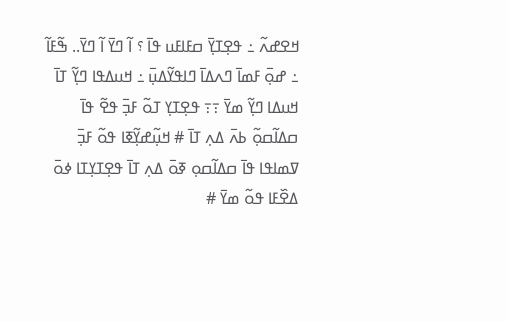ߞߐߝߍ߬ ߸ ߟߐ߲ߠߌ߲߫ ߛߓߊߓߎ ߟߊ߫ ؟ ߊ߬ ߣߌ߫ ߊ߬ ߣߌ߫.. ߒ߬ߓߊ߬ ߸ ߝߋ߲߫ ߓߘߊ߫ ߣߍߡߊ߫ ߣߊߟߌ߬ߡߎ߲߫ ߸ ߞߎߡߟߊ ߣߌ߲߬ ߠߊ߫ ߞߎߡߊ ߣߌ߲߬ ߘߌ߫ ߹߹ ߟߐ߲ߠߌ߲ ߠߋ߬ ߓߏ߲߫ ߟߐ߬ ߟߊ߫ ߛߡߊ߬ߛߋ߲߬ ߕߍ߫ ߡߍ߲ ߠߊ߫ # ߞߎ߲߬ߝߌ߲߬ߧߊ ߟߋ߬ ߓߏ߲߫ ߜߘߊߟߊ ߟߊ߫ ߛߡߊ߬ߛߋ߲ ߧߋ߫ ߡߍ߲ ߠߊ߫ ߟߐ߲ߠߌ߲ߠߊ ߦߋ߫ ߡߐ߰ߓߊ ߟߋ߬ ߘߌ߫ #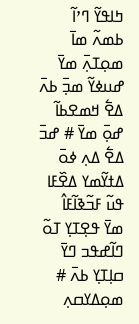ߤߊߟߌ߬ ߣߴߊ߬ ߕߘߍ߬ ߘߊ߫ ߘߋ߲ߠߍ߲߫ ߘߌ߫ ߝߎߦߌ߬ ߘߏ߲߫ ߕߍ߫ ߡߐ߱ ߞߘߐߕߊ߬ ߝߋ߲߫ ߘߌ߫ # ߝߏ߫ ߡߐ߱ ߡߍ߲ ߦߋ߫ ߡߙߌ߬ߘߌ ߡߐ߰ߓߊ ߟߎ߬ ߓߏ߬ߢߊ߬ߓߊ߮ ߘߌ߫ ߟߐ߲ߠߌ߲ ߠߋ߬ ߣߊ߬ߝߟߏ ߣߌ߫ ߛߊ߲ߠߌ߲ ߕߍ߫ # ߘߋ߲ߡߌߛߍ߲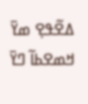ߡߐ߬ߟߐ߲ ߘߌ߫ ߞߘߐߕߊ߬ ߣߌ߫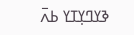ߢߌߣߌ߲ߠߌ ߕߍ߫